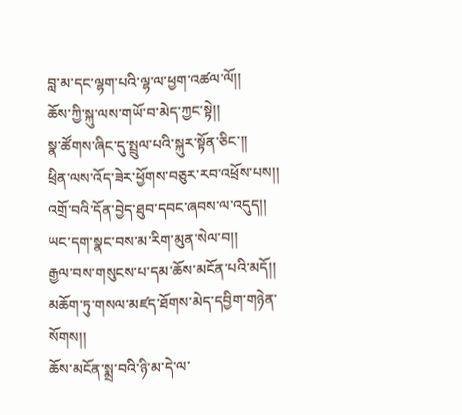བླ་མ་དང་ལྷག་པའི་ལྷ་ལ་ཕྱག་འཚལ་ལོ།།
ཆོས་ཀྱི་སྐུ་ལས་གཡོ་བ་མེད་ཀྱང་སྟེ།།
སྣ་ཚོགས་ཞིང་དུ་སྤྲུལ་པའི་སྐུར་སྟོན་ཅིང་།།
ཕྲིན་ལས་འོད་ཟེར་ཕྱོགས་བཅུར་རབ་འཕྲོས་པས།།
འགྲོ་བའི་དོན་བྱེད་ཐུབ་དབང་ཞབས་ལ་འདུད།།
ཡང་དག་སྣང་བས་མ་རིག་མུན་སེལ་བ།།
རྒྱལ་བས་གསུངས་པ་དམ་ཆོས་མངོན་པའི་མདོ།།
མཆོག་ཏུ་གསལ་མཛད་ཐོགས་མེད་དབྱིག་གཉེན་སོགས།།
ཆོས་མངོན་སྨྲ་བའི་ཉི་མ་དེ་ལ་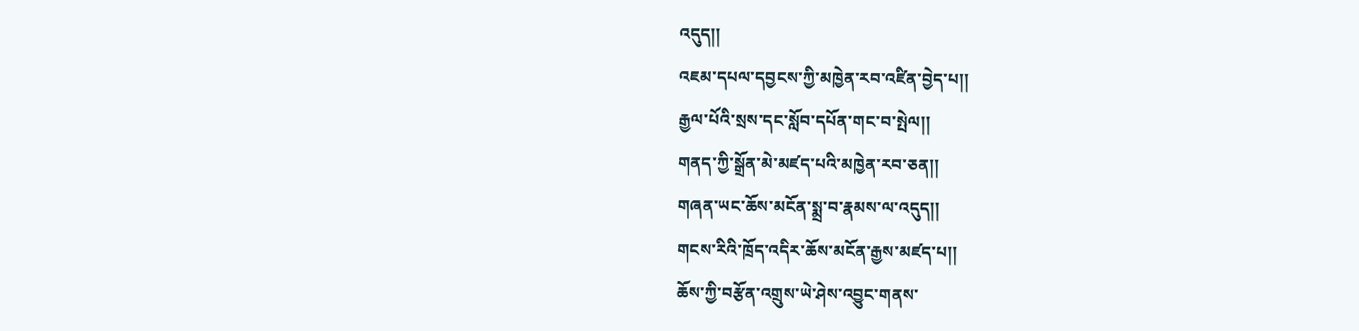འདུད།།
འཇམ་དཔལ་དབྱངས་ཀྱི་མཁྱེན་རབ་འཛིན་བྱེད་པ།།
རྒྱལ་པོའི་སྲས་དང་སློབ་དཔོན་གང་བ་སྤེལ།།
གནད་ཀྱི་སྒྲོན་མེ་མཛད་པའི་མཁྱེན་རབ་ཅན།།
གཞན་ཡང་ཆོས་མངོན་སྨྲ་བ་རྣམས་ལ་འདུད།།
གངས་རིའི་ཁྲོད་འདིར་ཆོས་མངོན་རྒྱས་མཛད་པ།།
ཆོས་ཀྱི་བརྩོན་འགྲུས་ཡེ་ཤེས་འབྱུང་གནས་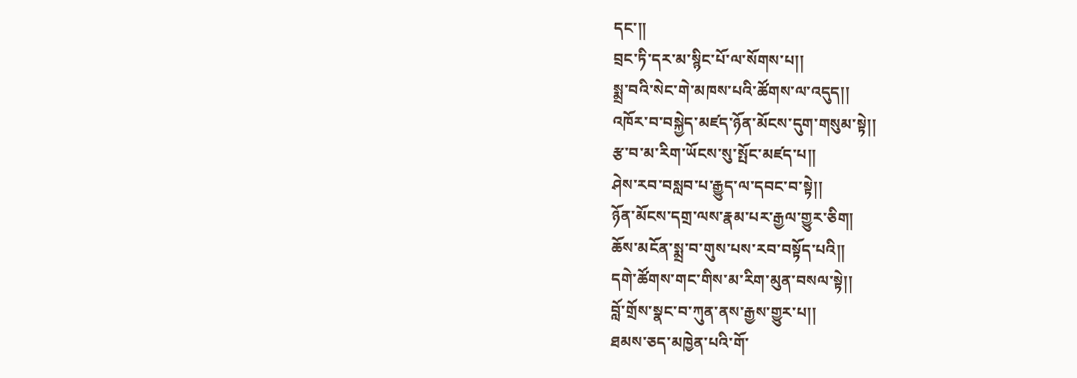དང་།།
བྲང་ཏི་དར་མ་སྙིང་པོ་ལ་སོགས་པ།།
སྨྲ་བའི་སེང་གེ་མཁས་པའི་ཚོགས་ལ་འདུད།།
འཁོར་བ་བསྐྱེད་མཛད་ཉོན་མོངས་དུག་གསུམ་སྟེ།།
རྩ་བ་མ་རིག་ཡོངས་སུ་སྤོང་མཛད་པ།།
ཤེས་རབ་བསླབ་པ་རྒྱུད་ལ་དབང་བ་སྟེ།།
ཉོན་མོངས་དགྲ་ལས་རྣམ་པར་རྒྱལ་གྱུར་ཅིག།
ཆོས་མངོན་སྨྲ་བ་གུས་པས་རབ་བསྟོད་པའི།།
དགེ་ཚོགས་གང་གིས་མ་རིག་མུན་བསལ་སྟེ།།
བློ་གྲོས་སྣང་བ་ཀུན་ནས་རྒྱས་གྱུར་པ།།
ཐམས་ཅད་མཁྱེན་པའི་གོ་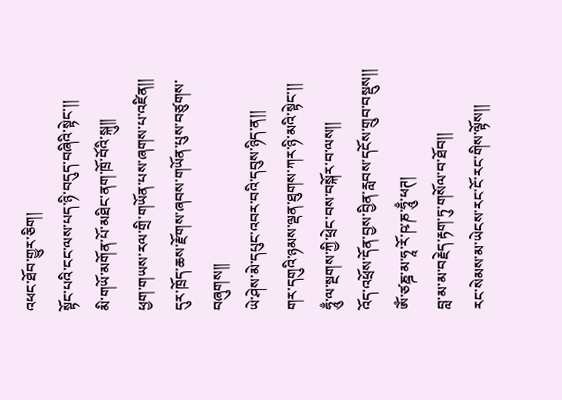འཕང་ཐོབ་གྱུར་ཅིག།
སྟོང་པའི་ངང་ལས་པད་ཉི་བདུད་བཞིའི་སྟེང་།།
མི་གཡོ་མགོན་པོ་མཐིང་ནག་ཁྲོ་བོའི་སྐུ།།
ཕྱག་གཡས་རལ་གྲི་གཡོན་པས་ཞགས་པ་འཛིན།།
དུར་ཁྲོད་ཆས་རྫོགས་ཞབས་གཡོན་པུས་བཙུགས་བཞུགས།།
ཡེ་ཤེས་མེ་དཔུང་འབར་བའི་དབུས་ཉིད་ན།།
གར་དགུའི་ཉམས་ལྡན་ཐུགས་ཀར་ཉི་མའི་སྟེང་།།
ཧཱུྃ་ལ་སྔགས་ཀྱི་ཕྲེང་བས་བསྐོར་བ་ལས།།
འོད་འཕྲོས་དོན་བྱས་བྱིན་རླབས་དངོས་གྲུབ་བསྡུས།།
ༀ་ཙཎྜ་མ་ཧཱ་རོ་ཥ་ཎ་ཧཱུྃ་ཕཊ།
བླ་མ་མ་བརྗེད་རྟག་ཏུ་གསོལ་བ་ཐོབ།།
རང་སེམས་མ་ཡེངས་རང་ངོ་རང་གིས་ལྟོས།།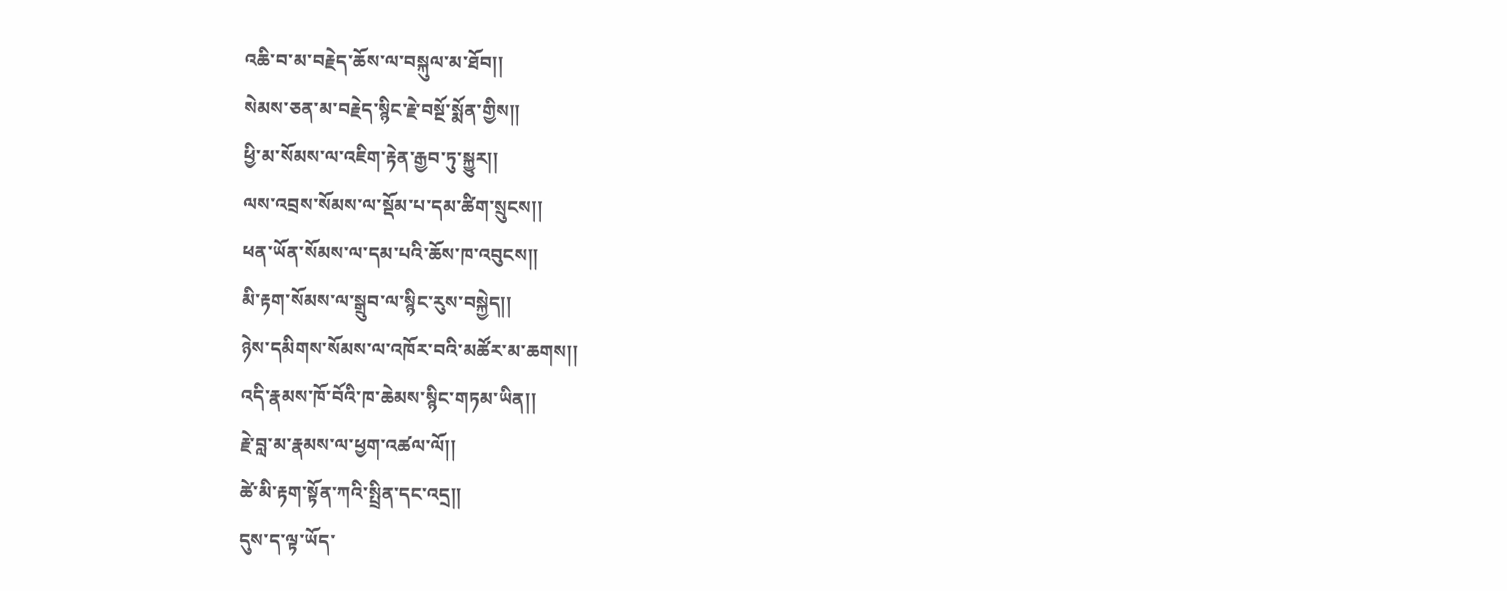འཆི་བ་མ་བརྗེད་ཆོས་ལ་བསྐུལ་མ་ཐོབ།།
སེམས་ཅན་མ་བརྗེད་སྙིང་རྗེ་བསྔོ་སྨོན་གྱིས།།
ཕྱི་མ་སོམས་ལ་འཇིག་རྟེན་རྒྱབ་ཏུ་སྐྱུར།།
ལས་འབྲས་སོམས་ལ་སྡོམ་པ་དམ་ཚིག་སྲུངས།།
ཕན་ཡོན་སོམས་ལ་དམ་པའི་ཆོས་ཁ་འབུངས།།
མི་རྟག་སོམས་ལ་སྒྲུབ་ལ་སྙིང་རུས་བསྐྱེད།།
ཉེས་དམིགས་སོམས་ལ་འཁོར་བའི་མཚོར་མ་ཆགས།།
འདི་རྣམས་ཁོ་བོའི་ཁ་ཆེམས་སྙིང་གཏམ་ཡིན།།
རྗེ་བླ་མ་རྣམས་ལ་ཕྱག་འཚལ་ལོ།།
ཚེ་མི་རྟག་སྟོན་ཀའི་སྤྲིན་དང་འདྲ།།
དུས་ད་ལྟ་ཡོད་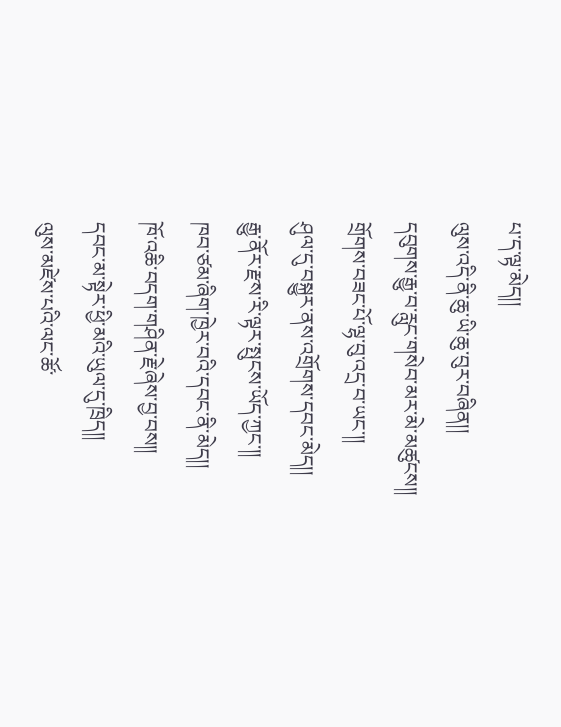པ་ད་ལྟ་མེད།།
ལུས་འདི་ནི་ཆུ་ཡི་ཆུ་བུར་བཞིན།།
དབུགས་རྒྱུ་བ་རླུང་གསེབ་མར་མེ་མཚུངས།།
གྲོགས་བཟང་པོ་ལྷ་བུ་འདྲ་བ་ཡང་།།
ཤུལ་དུ་བསྐྱུར་ནས་འགྲོགས་དབང་མེད།།
རྒྱུ་ནོར་རྫས་རི་ལྟར་སྤུངས་ཡོད་ཀྱང་།།
ཁབ་ཙམ་ཞིག་ཁྱེར་བའི་དབང་ནི་མེད།།
ཁོ་འཆི་བདག་གཤིན་རྗེ་ཞེས་བྱ་བས།།
དབང་མ་སྟེར་ཕྱི་མའི་ཡུལ་དུ་ཁྲིད།།
ལུས་མཛེས་པའི་ལང་ཚོ་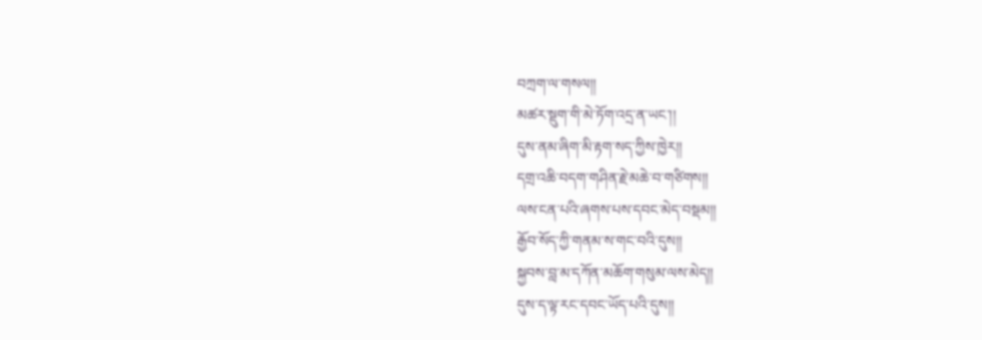བཀྲག་ལ་གསལ།།
མཚར་སྡུག་གི་མེ་ཏོག་འདྲ་ན་ཡང་།།
དུས་ནམ་ཞིག་མི་རྟག་སད་ཀྱིས་ཁྱེར།།
དགྲ་འཆི་བདག་གཤིན་རྗེ་མཆེ་བ་གཙིགས།།
ལས་ངན་པའི་ཞགས་པས་དབང་མེད་བསྡམ།།
རྒྱོབ་སོད་ཀྱི་གནམ་ས་གང་བའི་དུས།།
སྐྱབས་བླ་མ་དཀོན་མཆོག་གསུམ་ལས་མེད།།
དུས་ད་ལྟ་རང་དབང་ཡོད་པའི་དུས།།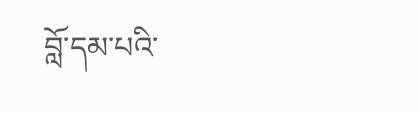བློ་དམ་པའི་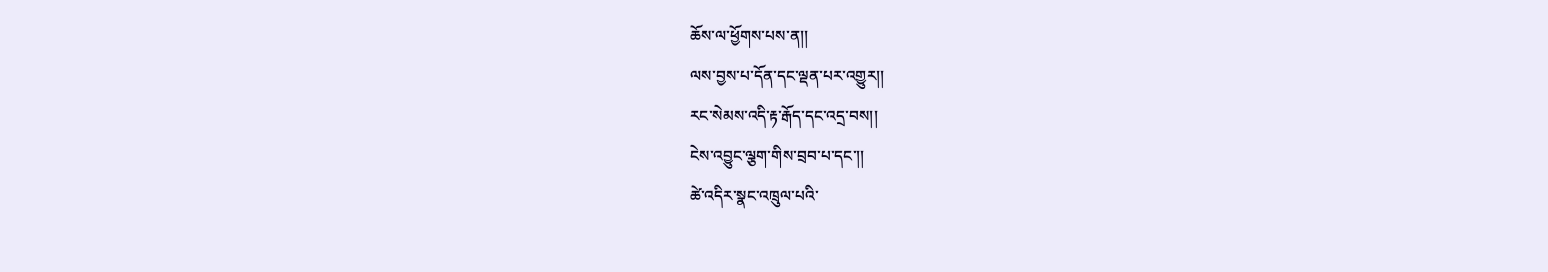ཆོས་ལ་ཕྱོགས་པས་ན།།
ལས་བྱས་པ་དོན་དང་ལྡན་པར་འགྱུར།།
རང་སེམས་འདི་རྟ་རྒོད་དང་འདྲ་བས།།
ངེས་འབྱུང་ལྕག་གིས་བྲབ་པ་དང་།།
ཚེ་འདིར་སྣང་འཁྲུལ་པའི་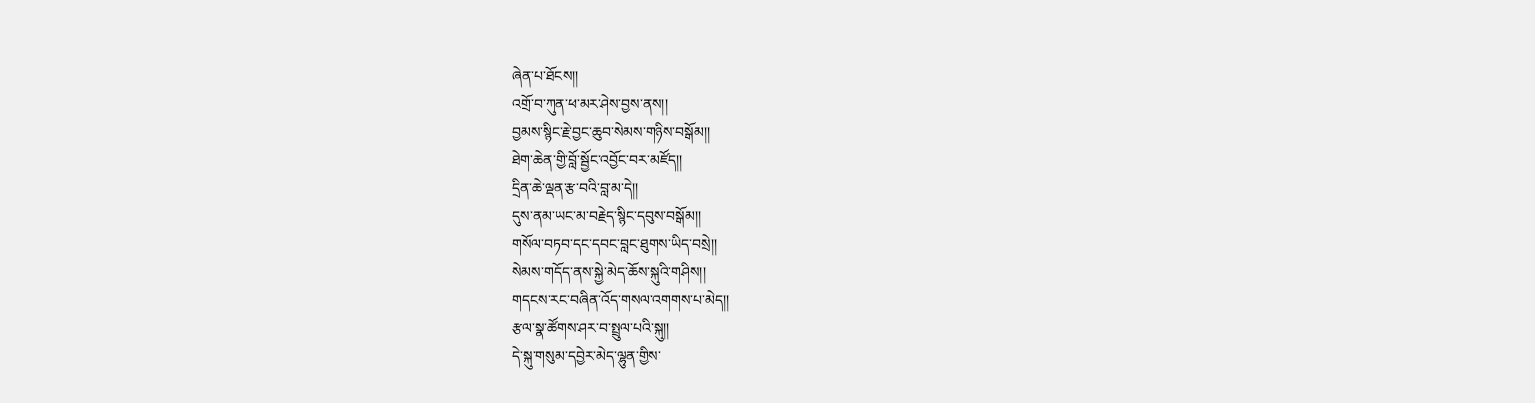ཞེན་པ་ཐོངས།།
འགྲོ་བ་ཀུན་ཕ་མར་ཤེས་བྱས་ནས།།
བྱམས་སྙིང་རྗེ་བྱང་ཆུབ་སེམས་གཉིས་བསྒོམ།།
ཐེག་ཆེན་གྱི་བློ་སྦྱོང་འབྱོང་བར་མཛོད།།
དྲིན་ཆེ་ལྡན་རྩ་བའི་བླ་མ་དེ།།
དུས་ནམ་ཡང་མ་བརྗེད་སྙིང་དབུས་བསྒོམ།།
གསོལ་བཏབ་དང་དབང་བླང་ཐུགས་ཡིད་བསྲེ།།
སེམས་གདོད་ནས་སྐྱེ་མེད་ཆོས་སྐུའི་གཤིས།།
གདངས་རང་བཞིན་འོད་གསལ་འགགས་པ་མེད།།
རྩལ་སྣ་ཚོགས་ཤར་བ་སྤྲུལ་པའི་སྐུ།།
དེ་སྐུ་གསུམ་དབྱེར་མེད་ལྷུན་གྱིས་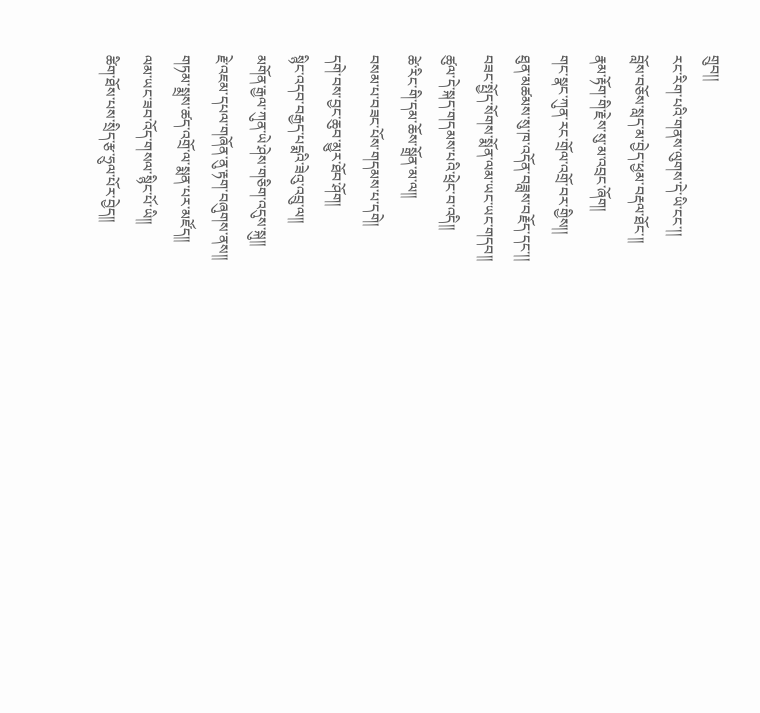གྲུབ།།
རང་རིག་པའི་གནས་ལུགས་དེ་ཡི་ངང་།།
བློས་བཅོས་སླད་མ་བྱེད་ཕྱམ་བརྡལ་ཐོང་།།
རྣམ་རྟོག་གི་རྗེས་སུ་མ་འབྲང་ཞོག།
གང་སྣང་ཀུན་རང་གྲོལ་འགྲོ་བར་གྱིས།།
ཐུན་མཚམས་སུ་ཁ་འདོན་བཟླས་བརྗོད་དང་།།
བཟང་སྤྱོད་སོགས་སྨོན་ལམ་ཡང་ཡང་གདབ།།
ཚུལ་དེ་སྐད་གདམས་པའི་ཕྲེང་བ་འདི།།
ཚེ་རིང་གི་དམ་ཆོས་སྒྲོན་མ་ལ།།
བསམ་པ་བཟང་པོས་གདམས་པ་དགེ།
དགེ་བས་བྱང་ཆུབ་མྱུར་ཐོབ་ཤོག།
སྙིང་འདབ་བརྒྱད་པདྨའི་ཟེའུ་འབྲུ་ལ།།
མགོན་རྒྱལ་ཀུན་ཡེ་ཤེས་གཅིག་འདུས་སྐུ།།
རྗེ་འཇམ་དཔལ་གཞོན་ནུ་རྟག་བཞུགས་ནས།།
གཏམ་སྨྲས་ཚད་འགྲོ་ལ་སྨན་པར་མཛོད།།
ལམ་ཡང་ཟབ་འོད་གསལ་སྙིང་པོ་ཡི།།
ཚིག་ཐོས་པས་སྲིད་རྩ་ཧྲུལ་པོར་བྱེད།།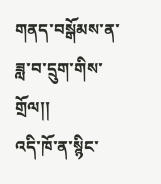གནད་བསྒོམས་ན་ཟླ་བ་དྲུག་གིས་གྲོལ།།
འདི་ཁོ་ན་སྙིང་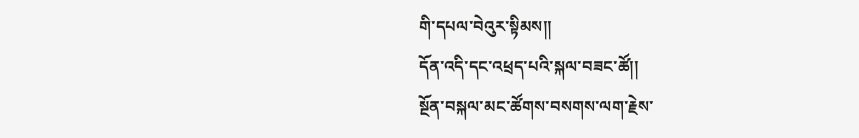གི་དཔལ་བེའུར་སྟིམས།།
དོན་འདི་དང་འཕྲད་པའི་སྐལ་བཟང་ཚོ།།
སྔོན་བསྐལ་མང་ཚོགས་བསགས་ལག་རྗེས་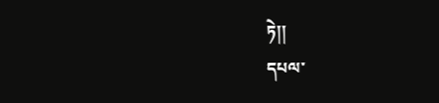ཏེ།།
དཔལ་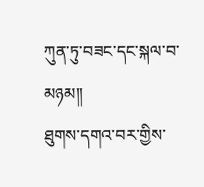ཀུན་ཏུ་བཟང་དང་སྐལ་བ་མཉམ།།
ཐུགས་དགའ་བར་གྱིས་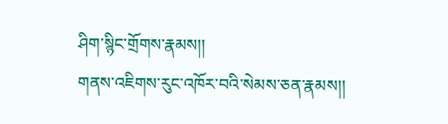ཤིག་སྙིང་གྲོགས་རྣམས།།
གནས་འཇིགས་རུང་འཁོར་བའི་སེམས་ཅན་རྣམས།།